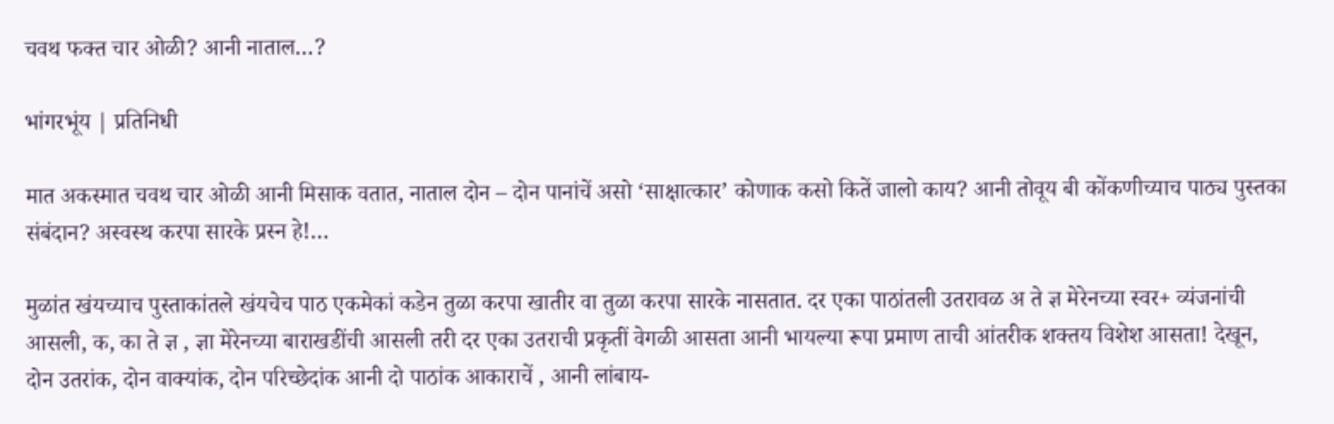चवथ फक्त चार ओळी? आनी नाताल…?

भांगरभूंय | प्रतिनिधी

मात अकस्मात चवथ चार ओळी आनी मिसाक वतात, नाताल दोन – दोन पानांचें असो ‘साक्षात्कार’ कोणाक कसो कितें जालो काय? आनी तोवूय बी कोंकणीच्याच पाठ्य पुस्तका संबंदान? अस्वस्थ करपा सारके प्रस्न हे!…

मुळांत खंयच्याच पुस्ताकांतले खंयचेच पाठ एकमेकां कडेन तुळा करपा खातीर वा तुळा करपा सारके नासतात. दर एका पाठांतली उतरावळ अ ते ज्ञ मेरेनच्या स्वर+ व्यंजनांची आसली, क, का ते ज्ञ , ज्ञा मेरेनच्या बाराखडींची आसली तरी दर एका उतराची प्रकृतीं वेगळी आसता आनी भायल्या रूपा प्रमाण ताची आंतरीक शक्तय विशेश आसता! देखून, दोन उतरांक, दोन वाक्यांक, दोन परिच्छेदांक आनी दो पाठांक आकाराचें , आनी लांबाय-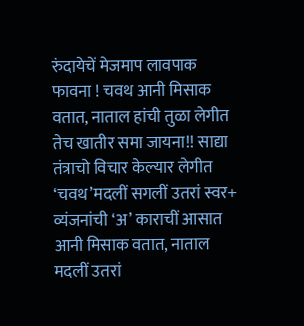रुंदायेचें मेजमाप लावपाक फावना ! चवथ आनी मिसाक वतात, नाताल हांची तुळा लेगीत तेच खातीर समा जायना!! साद्या तंत्राचो विचार केल्यार लेगीत ‘चवथ’मदलीं सगलीं उतरां स्वर+ व्यंजनांची ‘अ’ काराचीं आसात आनी मिसाक वतात, नाताल मदलीं उतरां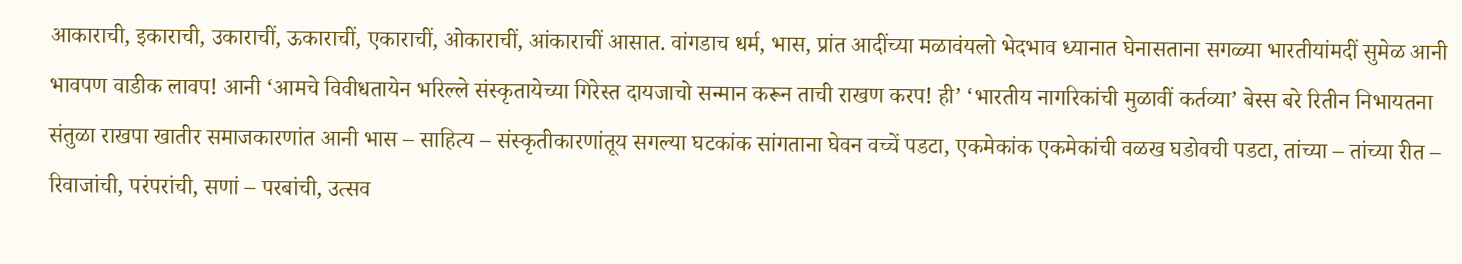आकाराची, इकाराची, उकाराचीं, ऊकाराचीं, एकाराचीं, ओकाराचीं, आंकाराचीं आसात. वांगडाच धर्म, भास, प्रांत आदींच्या मळावंयलो भेदभाव ध्यानात घेनासताना सगळ्या भारतीयांमदीं सुमेळ आनी भावपण वाडीक लावप! आनी ‘आमचे विवीधतायेन भरिल्ले संस्कृतायेच्या गिरेस्त दायजाचो सन्मान करून ताची राखण करप! ही’ ‘भारतीय नागरिकांची मुळावीं कर्तव्या’ बेस्स बरे रितीन निभायतना संतुळा राखपा खातीर समाजकारणांत आनी भास – साहित्य – संस्कृतीकारणांतूय सगल्या घटकांक सांगताना घेवन वच्चें पडटा, एकमेकांक एकमेकांची वळख घडोवची पडटा, तांच्या – तांच्या रीत – रिवाजांची, परंपरांची, सणां – परबांची, उत्सव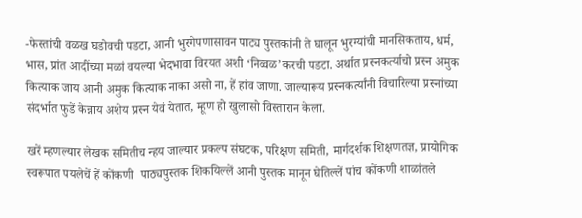-फेस्तांची वळख घडोवची पडटा, आनी भुरगेपणासावन पाट्य पुस्तकांनी ते घालून भुरग्यांची मानसिकताय, धर्म, भास, प्रांत आदींच्या मळां वयल्या भेदभावा विरयत अशी ‘निव्वळ’करची पडटा. अर्थात प्रस्नकर्त्याचो प्रस्न अमुक कित्याक जाय आनी अमुक कित्याक नाका असो ना, हें हांव जाणा. जाल्यारूय प्रस्नकर्त्यांनी विचारिल्या प्रस्नांच्या संदर्भात फुडें केन्नाय अशेय प्रस्न येवं येतात, म्हूण हो खुलासो विस्तारान केला.

खरें म्हणल्यार लेखक समितीच न्हय जाल्यार प्रकल्प संघटक, परिक्षण समिती, मार्गदर्शक शिक्षणतज्ञ, प्रायोगिक स्वरूपात पयलेचें हें कोंकणी  पाठ्यपुस्तक शिकयिल्लें आनी पुस्तक मानून घेतिल्लें पांच कोंकणी शाळांतले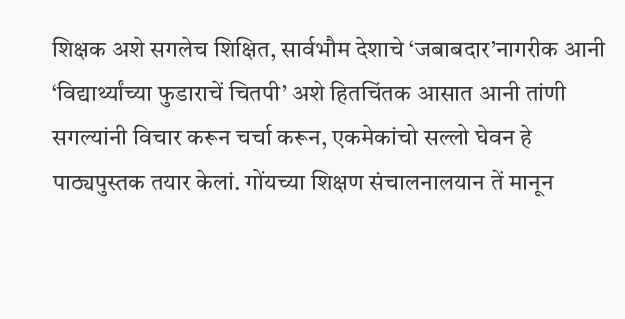शिक्षक अशे सगलेच शिक्षित, सार्वभौम देशाचे ‘जबाबदार’नागरीक आनी ‘विद्यार्थ्यांच्या फुडाराचें चितपी’ अशे हितचिंतक आसात आनी तांणी सगल्यांनी विचार करून चर्चा करून, एकमेकांचो सल्लो घेवन हे पाठ्यपुस्तक तयार केलां. गोंयच्या शिक्षण संचालनालयान तें मानून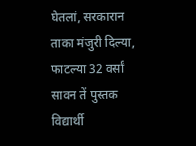घेतलां, सरकारान ताका मंजुरी दिल्या, फाटल्या 32 वर्सां सावन तें पुस्तक विद्यार्थी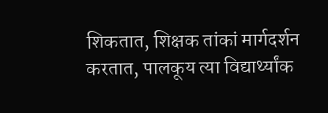शिकतात, शिक्षक तांकां मार्गदर्शन करतात, पालकूय त्या विद्यार्थ्यांक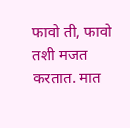फावो ती, फावो तशी मजत करतात. मात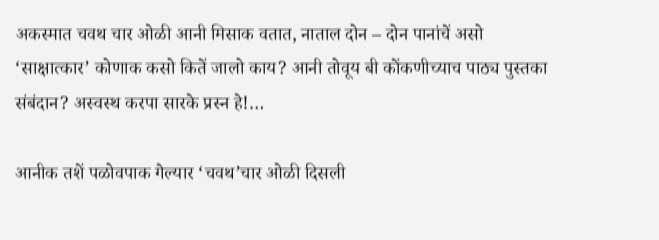अकस्मात चवथ चार ओळी आनी मिसाक वतात, नाताल दोन – दोन पानांचें असो ‘साक्षात्कार’ कोणाक कसो कितें जालो काय? आनी तोवूय बी कोंकणीच्याच पाठ्य पुस्तका संबंदान? अस्वस्थ करपा सारके प्रस्न हे!…

आनीक तशें पळोवपाक गेल्यार ‘चवथ’चार ओळी दिसली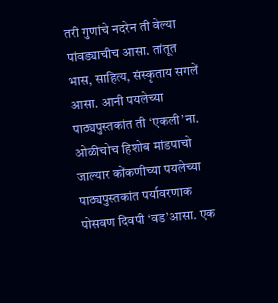तरी गुणांचे नदरेन ती वेल्या पांवड्याचीच आसा. तांतूत भास, साहित्य, संस्कृताय सगलें आसा. आनी पयलेच्या पाठ्यपुस्तकांत ती ‘एकली’ना. ओळीचोच हिशोब मांडपाचो जाल्यार कोंकणीच्या पयलेच्या पाठ्यपुस्तकांत पर्यावरणाक पोसवण दिवपी ‘वड’आसा. एक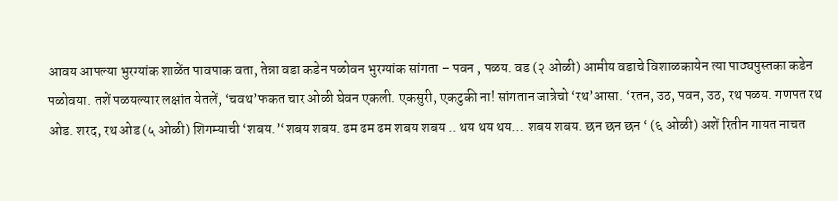आवय आपल्या भुरग्यांक शाळेंत पावपाक वता, तेन्ना वडा कडेन पळोवन भुरग्यांक सांगता – पवन , पळय. वड (२ ओळी) आमीय वडाचे विशाळकायेन त्या पाठ्यपुस्तका कडेन पळोवया. तशें पळयल्यार लक्षांत येतलें, ‘चवथ’फकत चार ओळी घेवन एकली. एकसुरी, एकटुकी ना! सांगतान जात्रेचो ‘रथ’आसा. ‘रतन, उठ, पवन, उठ, रथ पळय. गणपत रथ ओड. शरद, रथ ओड (५ ओळी) शिगम्याची ‘शबय.’‘शबय शबय. ढम ढम ढम शबय शबय .. थय थय थय… शबय शबय. छन छन छन ‘ (६ ओळी) अशें रितीन गायत नाचत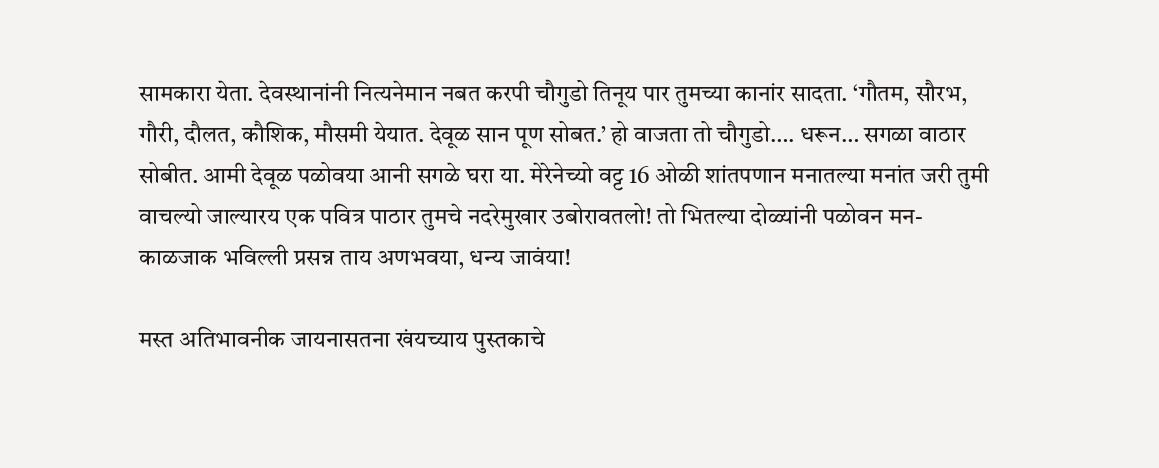सामकारा येता. देवस्थानांनी नित्यनेमान नबत करपी चौगुडो तिनूय पार तुमच्या कानांर सादता. ‘गौतम, सौरभ, गौरी, दौलत, कौशिक, मौसमी येयात. देवूळ सान पूण सोबत.’ हो वाजता तो चौगुडो…. धरून… सगळा वाठार सोबीत. आमी देवूळ पळोवया आनी सगळे घरा या. मेरेनेच्यो वट्ट 16 ओळी शांतपणान मनातल्या मनांत जरी तुमी वाचल्यो जाल्यारय एक पवित्र पाठार तुमचे नदरेमुखार उबोरावतलो! तो भितल्या दोळ्यांनी पळोवन मन- काळजाक भविल्ली प्रसन्न ताय अणभवया, धन्य जावंया!

मस्त अतिभावनीक जायनासतना खंयच्याय पुस्तकाचे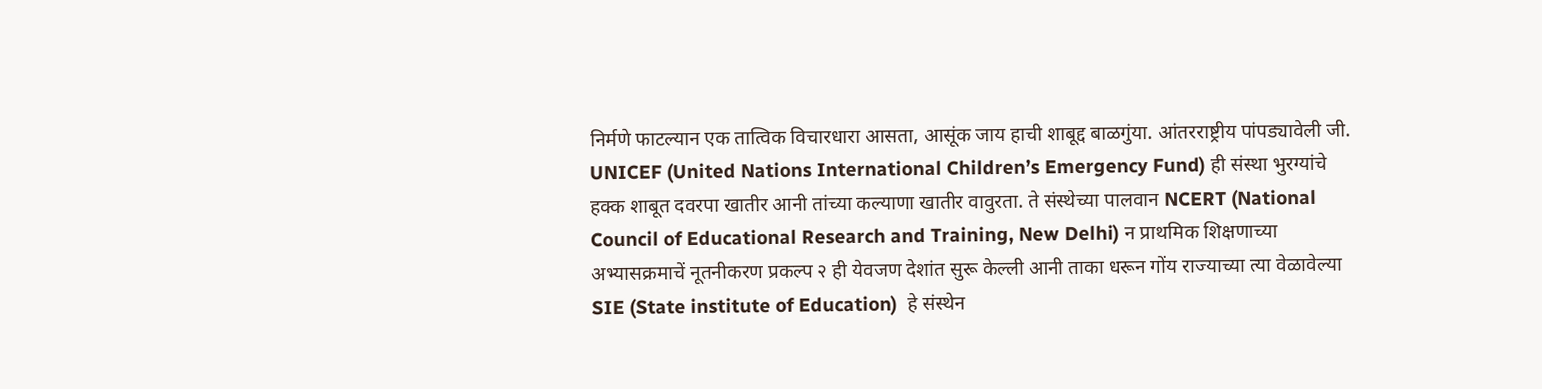निर्मणे फाटल्यान एक तात्विक विचारधारा आसता, आसूंक जाय हाची शाबूद्द बाळगुंया. आंतरराष्ट्रीय पांपड्यावेली जी. UNICEF (United Nations International Children’s Emergency Fund) ही संस्था भुरग्यांचे हक्क शाबूत दवरपा खातीर आनी तांच्या कल्याणा खातीर वावुरता. ते संस्थेच्या पालवान NCERT (National Council of Educational Research and Training, New Delhi) न प्राथमिक शिक्षणाच्या अभ्यासक्रमाचें नूतनीकरण प्रकल्प २ ही येवजण देशांत सुरू केल्ली आनी ताका धरून गोंय राज्याच्या त्या वेळावेल्या SIE (State institute of Education)  हे संस्थेन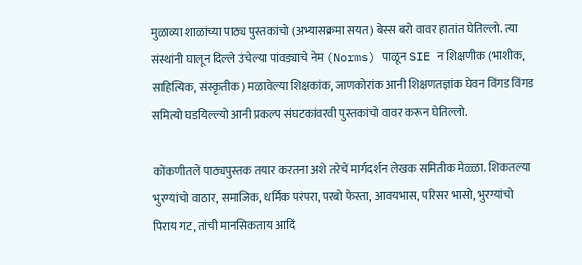मुळाव्या शाळांच्या पाठ्य पुस्तकांचो (अभ्यासक्रमा सयत) बेस्स बरो वावर हातांत घेतिल्लो. त्या संस्थांनी घालून दिल्ले उंचेल्या पांवड्याचे नेम (Norms) पाळून SIE न शिक्षणीक (भाशीक, साहित्यिक, संस्कृतीक) मळावेल्या शिक्षकांक, जाणकोरांक आनी शिक्षणतज्ञांक घेवन विंगड विंगड समित्यो घडयिल्ल्यो आनी प्रकल्प संघटकांवरवी पुस्तकांचो वावर करून घेतिल्लो.

कोंकणीतलें पाठ्यपुस्तक तयार करतना अशे तरेचें मार्गदर्शन लेखक समितीक मेळ्ळा. शिकतल्या भुरग्यांचो वाठार, समाजिक, धर्मिक परंपरा, परबो फेस्ता, आवयभास, परिसर भासो, भुरग्यांचो पिराय गट, तांची मानसिकताय आदिं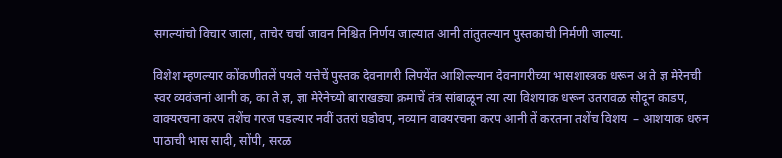सगल्यांचो विचार जाला, ताचेर चर्चा जावन निश्चित निर्णय जाल्यात आनी तांतुतल्यान पुस्तकाची निर्मणी जाल्या.

विशेश म्हणल्यार कोंकणीतलें पयले यत्तेचें पुस्तक देवनागरी लिपयेंत आशिल्ल्यान देवनागरीच्या भासशास्त्रक धरून अ ते ज्ञ मेरेनची स्वर व्यवंजनां आनी क, का ते ज्ञ, ज्ञा मेरेनेच्यो बाराखड्या क्रमाचें तंत्र सांबाळून त्या त्या विशयाक धरून उतरावळ सोदून काडप, वाक्यरचना करप तशेंच गरज पडल्यार नवीं उतरां घडोवप, नव्यान वाक्यरचना करप आनी तें करतना तशेंच विशय  – आशयाक धरुन पाठाची भास सादी, सोंपी, सरळ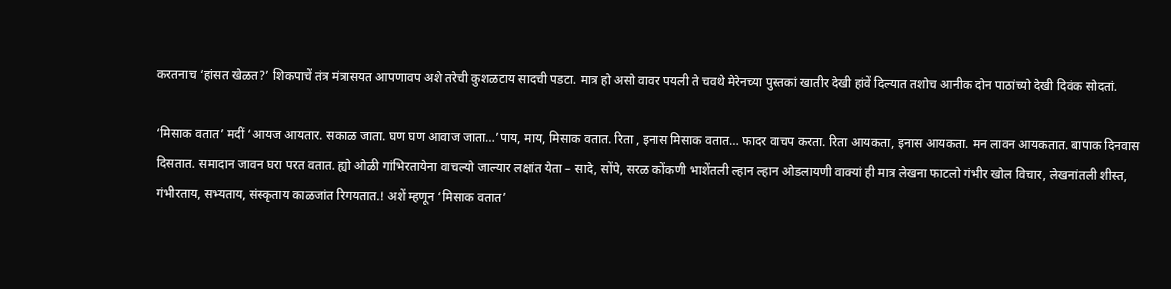करतनाच ‘हांसत खेळत?’ शिकपाचें तंत्र मंत्रासयत आपणावप अशे तरेची कुशळटाय सादची पडटा. मात्र हो असो वावर पयली ते चवथे मेरेनच्या पुस्तकां खातीर देखी हांवें दिल्यात तशोच आनीक दोन पाठांच्यो देखी दिवंक सोदतां.

‘मिसाक वतात’ मदीं ‘आयज आयतार. सकाळ जाता. घण घण आवाज जाता…’पाय, माय, मिसाक वतात. रिता , इनास मिसाक वतात… फादर वाचप करता. रिता आयकता, इनास आयकता. मन लावन आयकतात. बापाक दिनवास दिसतात. समादान जावन घरा परत वतात. ह्यो ओळी गांभिरतायेना वाचल्यो जाल्यार लक्षांत येता – सादे, सोंपे, सरळ कोंकणी भाशेंतली ल्हान ल्हान ओडलायणी वाक्यां ही मात्र लेखना फाटलो गंभीर खोल विचार, लेखनांतली शीस्त, गंभीरताय, सभ्यताय, संस्कृताय काळजांत रिगयतात.! अशें म्हणून ‘मिसाक वतात’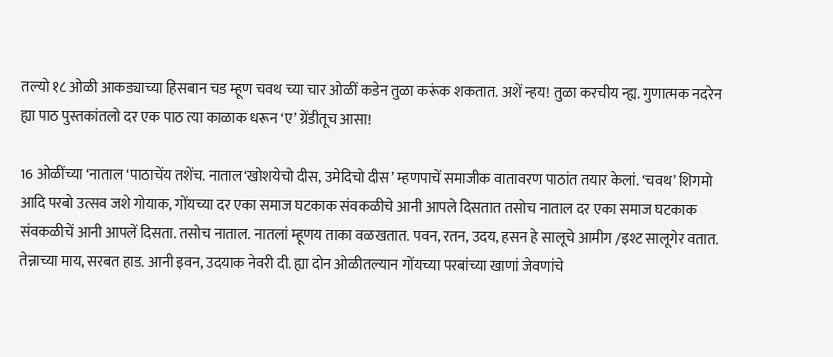तल्यो १८ ओळी आकड्याच्या हिसबान चड म्हूण चवथ च्या चार ओळीं कडेन तुळा करूंक शकतात. अशें न्हय! तुळा करचीय न्ह्य. गुणात्मक नदरेन ह्या पाठ पुस्तकांतलो दर एक पाठ त्या काळाक धरून ‘ए’ ग्रेंडीतूच आसा!

16 ओळींच्या ‘नाताल ‘पाठाचेंय तशेंच. नाताल‘खोशयेचो दीस, उमेदिचो दीस’ म्हणपाचें समाजीक वातावरण पाठांत तयार केलां. ‘चवथ’ शिगमो आदि परबो उत्सव जशे गोयाक, गोंयच्या दर एका समाज घटकाक संवकळीचे आनी आपले दिसतात तसोच नाताल दर एका समाज घटकाक संवकळीचें आनी आपलें दिसता. तसोच नाताल. नातलां म्हूणय ताका वळखतात. पवन, रतन, उदय, हसन हे सालूचे आमीग /इश्ट सालूगेर वतात. तेन्नाच्या माय, सरबत हाड. आनी इवन, उदयाक नेवरी दी. ह्या दोन ओळीतल्यान गोंयच्या परबांच्या खाणां जेवणांचे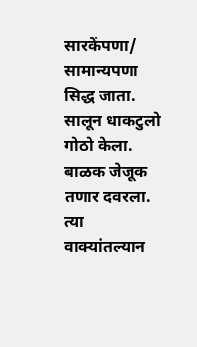सारकेंपणा/ सामान्यपणा सिद्ध जाता. सालून धाकटुलो गोठो केला. बाळक जेजूक तणार दवरला. त्या वाक्यांतल्यान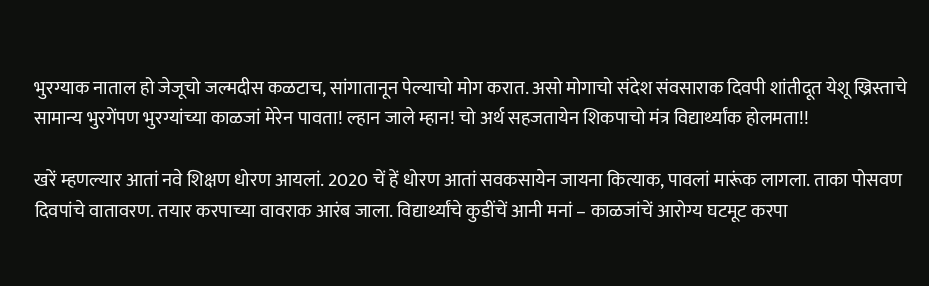भुरग्याक नाताल हो जेजूचो जल्मदीस कळटाच, सांगातानून पेल्याचो मोग करात. असो मोगाचो संदेश संवसाराक दिवपी शांतीदूत येशू ख्रिस्ताचे सामान्य भुरगेंपण भुरग्यांच्या काळजां मेरेन पावता! ल्हान जाले म्हान! चो अर्थ सहजतायेन शिकपाचो मंत्र विद्यार्थ्यांक होलमता!!

खरें म्हणल्यार आतां नवे शिक्षण धोरण आयलां. 2020 चें हें धोरण आतां सवकसायेन जायना कित्याक, पावलां मारूंक लागला. ताका पोसवण दिवपांचे वातावरण. तयार करपाच्या वावराक आरंब जाला. विद्यार्थ्यांचे कुडींचें आनी मनां – काळजांचें आरोग्य घटमूट करपा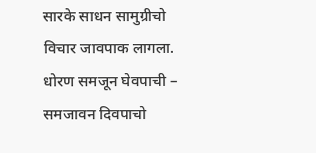सारके साधन सामुग्रीचो विचार जावपाक लागला. धोरण समजून घेवपाची – समजावन दिवपाचो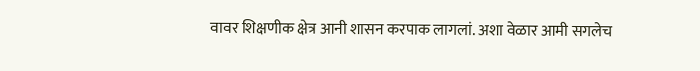वावर शिक्षणीक क्षेत्र आनी शासन करपाक लागलां. अशा वेळार आमी सगलेच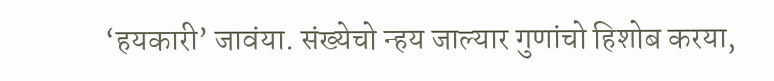‘हयकारी’ जावंया. संख्येचो न्हय जाल्यार गुणांचो हिशोब करया,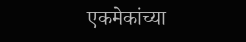एकमेकांच्या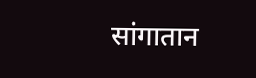सांगातान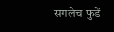सगलेच फुडें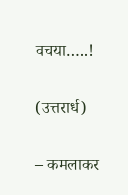वचया…..!

(उत्तरार्ध)

– कमलाकर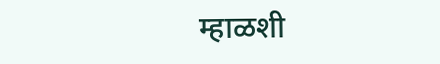म्हाळशी